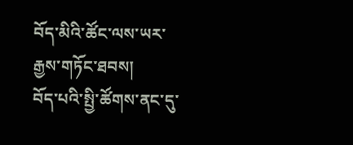བོད་མིའི་ཚོང་ལས་ཡར་རྒྱས་གཏོང་ཐབས།
བོད་པའི་སྤྱི་ཚོགས་ནང་དུ་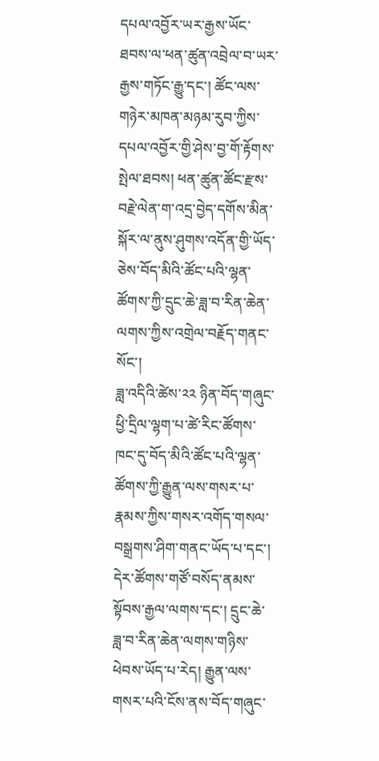དཔལ་འབྱོར་ཡར་རྒྱས་ཡོང་ཐབས་ལ་ཕན་ཚུན་འབྲེལ་བ་ཡར་རྒྱས་གཏོང་རྒྱུ་དང་། ཚོང་ལས་གཉེར་མཁན་མཉམ་རུབ་ཀྱིས་དཔལ་འབྱོར་གྱི་ཤེས་བྱ་གོ་རྟོགས་སྤེལ་ཐབས། ཕན་ཚུན་ཚོང་རྫས་བརྗེ་ལེན་ག་འདྲ་བྱེད་དགོས་མིན་སྐོར་ལ་ནུས་ཤུགས་འདོན་གྱི་ཡོད་ཅེས་བོད་མིའི་ཚོང་པའི་ལྷན་ཚོགས་ཀྱི་དྲུང་ཆེ་ཟླ་བ་རིན་ཆེན་ལགས་ཀྱིས་འགྲེལ་བརྗོད་གནང་སོང་།
ཟླ་འདིའི་ཚེས་༢༢ ཉིན་བོད་གཞུང་ཕྱི་དྲིལ་ལྷག་པ་ཚེ་རིང་ཚོགས་ཁང་དུ་བོད་མིའི་ཚོང་པའི་ལྷན་ཚོགས་ཀྱི་རྒྱུན་ལས་གསར་པ་རྣམས་ཀྱིས་གསར་འགོད་གསལ་བསྒྲགས་ཤིག་གནང་ཡོད་པ་དང་། དེར་ཚོགས་གཙོ་བསོད་ནམས་སྟོབས་རྒྱལ་ལགས་དང་། དྲུང་ཆེ་ཟླ་བ་རིན་ཆེན་ལགས་གཉིས་ཕེབས་ཡོད་པ་རེད། རྒྱུན་ལས་གསར་པའི་ངོས་ནས་བོད་གཞུང་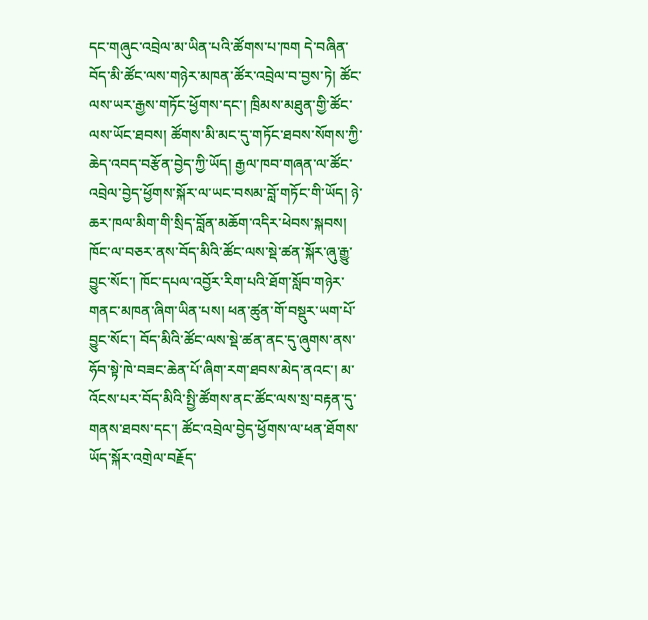དང་གཞུང་འབྲེལ་མ་ཡིན་པའི་ཚོགས་པ་ཁག དེ་བཞིན་བོད་མི་ཚོང་ལས་གཉེར་མཁན་ཚོར་འབྲེལ་བ་བྱས་ཏེ། ཚོང་ལས་ཡར་རྒྱས་གཏོང་ཕྱོགས་དང་། ཁྲིམས་མཐུན་གྱི་ཚོང་ལས་ཡོང་ཐབས། ཚོགས་མི་མང་དུ་གཏོང་ཐབས་སོགས་ཀྱི་ཆེད་འབད་བརྩོན་བྱེད་ཀྱི་ཡོད། རྒྱལ་ཁབ་གཞན་ལ་ཚོང་འབྲེལ་བྱེད་ཕྱོགས་སྐོར་ལ་ཡང་བསམ་བློ་གཏོང་གི་ཡོད། ཉེ་ཆར་ཁལ་མིག་གི་སྲིད་བློན་མཆོག་འདིར་ཕེབས་སྐབས། ཁོང་ལ་བཅར་ནས་བོད་མིའི་ཚོང་ལས་སྡེ་ཚན་སྐོར་ཞུ་རྒྱུ་བྱུང་སོང་། ཁོང་དཔལ་འབྱོར་རིག་པའི་ཐོག་སློབ་གཉེར་གནང་མཁན་ཞིག་ཡིན་པས། ཕན་ཚུན་གོ་བསྡུར་ཡག་པོ་བྱུང་སོང་། བོད་མིའི་ཚོང་ལས་སྡེ་ཚན་ནང་དུ་ཞུགས་ནས་ཧོབ་སྟེ་ཁེ་བཟང་ཆེན་པོ་ཞིག་རག་ཐབས་མེད་ནའང་། མ་འོངས་པར་བོད་མིའི་སྤྱི་ཚོགས་ནང་ཚོང་ལས་སྲ་བརྟན་དུ་གནས་ཐབས་དང་། ཚོང་འབྲེལ་བྱེད་ཕྱོགས་ལ་ཕན་ཐོགས་ཡོད་སྐོར་འགྲེལ་བརྗོད་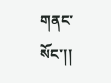གནང་སོང་།།